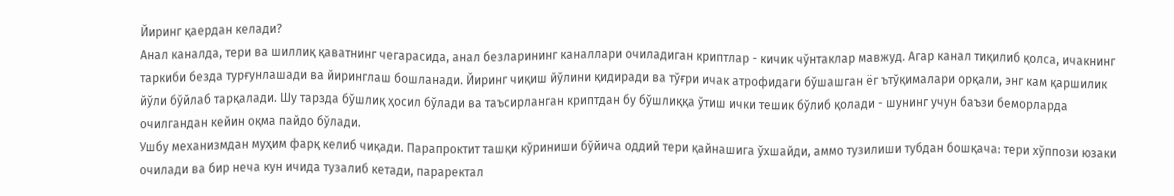Йиринг қаердан келади?
Анал каналда, тери ва шиллиқ қаватнинг чегарасида, анал безларининг каналлари очиладиган криптлар - кичик чўнтаклар мавжуд. Агар канал тиқилиб қолса, ичакнинг таркиби безда турғунлашади ва йиринглаш бошланади. Йиринг чиқиш йўлини қидиради ва тўғри ичак атрофидаги бўшашган ёг ътўқималари орқали, энг кам қаршилик йўли бўйлаб тарқалади. Шу тарзда бўшлиқ ҳосил бўлади ва таъсирланган криптдан бу бўшлиққа ўтиш ички тешик бўлиб қолади - шунинг учун баъзи беморларда очилгандан кейин оқма пайдо бўлади.
Ушбу механизмдан муҳим фарқ келиб чиқади. Парапроктит ташқи кўриниши бўйича оддий тери қайнашига ўхшайди, аммо тузилиши тубдан бошқача: тери хўппози юзаки очилади ва бир неча кун ичида тузалиб кетади, параректал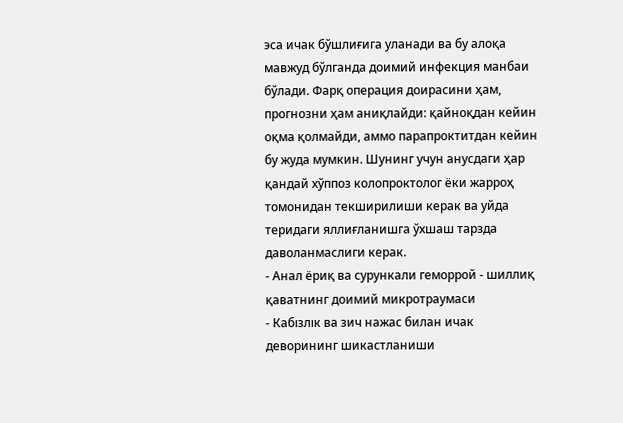эса ичак бўшлиғига уланади ва бу алоқа мавжуд бўлганда доимий инфекция манбаи бўлади. Фарқ операция доирасини ҳам, прогнозни ҳам аниқлайди: қайноқдан кейин оқма қолмайди, аммо парапроктитдан кейин бу жуда мумкин. Шунинг учун анусдаги ҳар қандай хўппоз колопроктолог ёки жарроҳ томонидан текширилиши керак ва уйда теридаги яллиғланишга ўхшаш тарзда даволанмаслиги керак.
- Анал ёриқ ва сурункали геморрой - шиллиқ қаватнинг доимий микротраумаси
- Кабıзлıк ва зич нажас билан ичак деворининг шикастланиши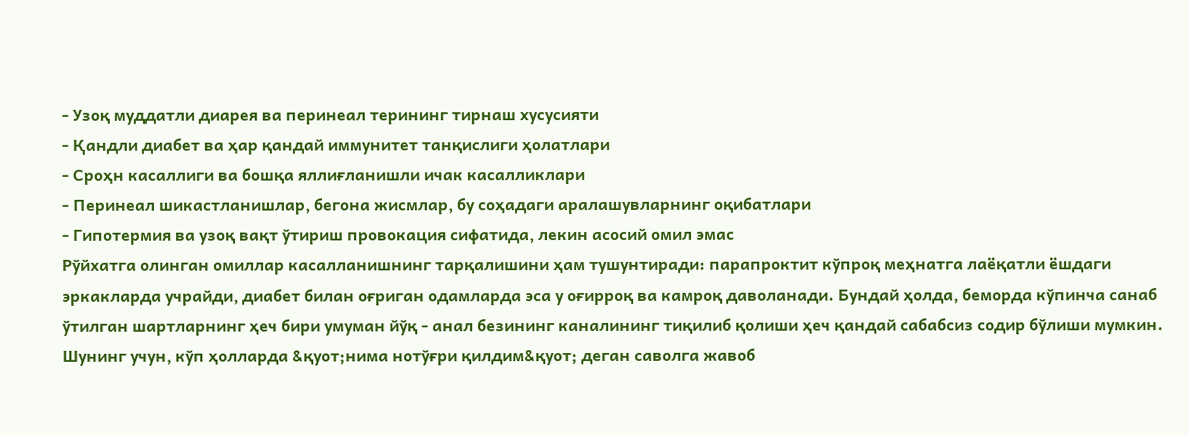- Узоқ муддатли диарея ва перинеал терининг тирнаш хусусияти
- Қандли диабет ва ҳар қандай иммунитет танқислиги ҳолатлари
- Сроҳн касаллиги ва бошқа яллиғланишли ичак касалликлари
- Перинеал шикастланишлар, бегона жисмлар, бу соҳадаги аралашувларнинг оқибатлари
- Гипотермия ва узоқ вақт ўтириш провокация сифатида, лекин асосий омил эмас
Рўйхатга олинган омиллар касалланишнинг тарқалишини ҳам тушунтиради: парапроктит кўпроқ меҳнатга лаёқатли ёшдаги эркакларда учрайди, диабет билан оғриган одамларда эса у оғирроқ ва камроқ даволанади. Бундай ҳолда, беморда кўпинча санаб ўтилган шартларнинг ҳеч бири умуман йўқ - анал безининг каналининг тиқилиб қолиши ҳеч қандай сабабсиз содир бўлиши мумкин. Шунинг учун, кўп ҳолларда &қуот;нима нотўғри қилдим&қуот; деган саволга жавоб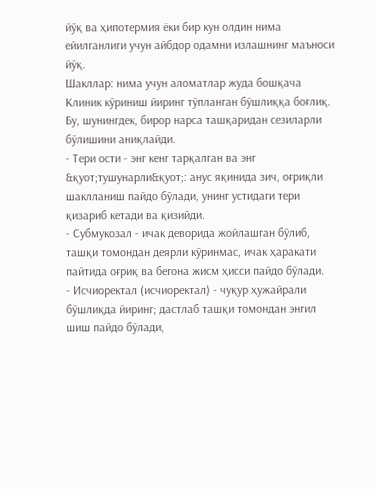йўқ ва ҳипотермия ёки бир кун олдин нима ейилганлиги учун айбдор одамни излашнинг маъноси йўқ.
Шакллар: нима учун аломатлар жуда бошқача
Клиник кўриниш йиринг тўпланган бўшлиққа боғлиқ. Бу, шунингдек, бирор нарса ташқаридан сезиларли бўлишини аниқлайди.
- Тери ости - энг кенг тарқалган ва энг &қуот;тушунарли&қуот;: анус яқинида зич, оғриқли шаклланиш пайдо бўлади, унинг устидаги тери қизариб кетади ва қизийди.
- Субмукозал - ичак деворида жойлашган бўлиб, ташқи томондан деярли кўринмас, ичак ҳаракати пайтида оғриқ ва бегона жисм ҳисси пайдо бўлади.
- Исчиоректал (исчиоректал) - чуқур ҳужайрали бўшлиқда йиринг; дастлаб ташқи томондан энгил шиш пайдо бўлади,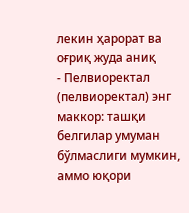лекин ҳарорат ва оғриқ жуда аниқ
- Пелвиоректал (пелвиоректал) энг маккор: ташқи белгилар умуман бўлмаслиги мумкин, аммо юқори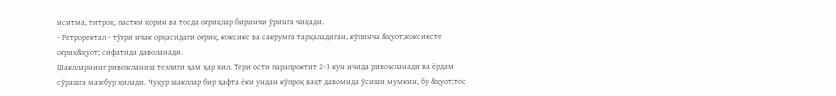иситма, титроқ, пастки қорин ва тосда оғриқлар биринчи ўринга чиқади.
- Ретроректал - тўғри ичак орқасидаги оғриқ, коксикс ва сакрумга тарқаладиган, кўпинча &қуот;коксиксте оғриқ&қуот; сифатида даволанади.
Шаклларнинг ривожланиш тезлиги ҳам ҳар хил. Тери ости парапроктит 2-3 кун ичида ривожланади ва ёрдам сўрашга мажбур қилади. Чуқур шакллар бир ҳафта ёки ундан кўпроқ вақт давомида ўсиши мумкин, бу &қуот;тос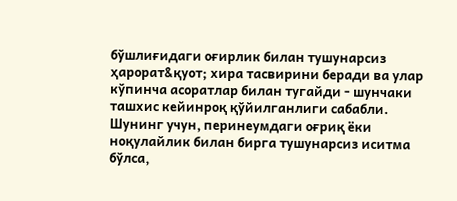бўшлиғидаги оғирлик билан тушунарсиз ҳарорат&қуот; хира тасвирини беради ва улар кўпинча асоратлар билан тугайди - шунчаки ташхис кейинроқ қўйилганлиги сабабли. Шунинг учун, перинеумдаги оғриқ ёки ноқулайлик билан бирга тушунарсиз иситма бўлса,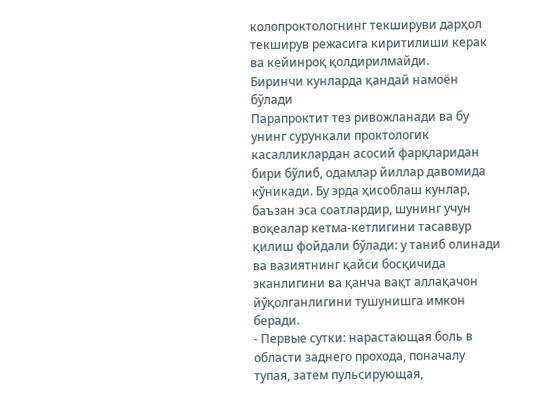колопроктологнинг текшируви дарҳол текширув режасига киритилиши керак ва кейинроқ қолдирилмайди.
Биринчи кунларда қандай намоён бўлади
Парапроктит тез ривожланади ва бу унинг сурункали проктологик касалликлардан асосий фарқларидан бири бўлиб, одамлар йиллар давомида кўникади. Бу эрда ҳисоблаш кунлар, баъзан эса соатлардир, шунинг учун воқеалар кетма-кетлигини тасаввур қилиш фойдали бўлади: у таниб олинади ва вазиятнинг қайси босқичида эканлигини ва қанча вақт аллақачон йўқолганлигини тушунишга имкон беради.
- Первые сутки: нарастающая боль в области заднего прохода, поначалу тупая, затем пульсирующая,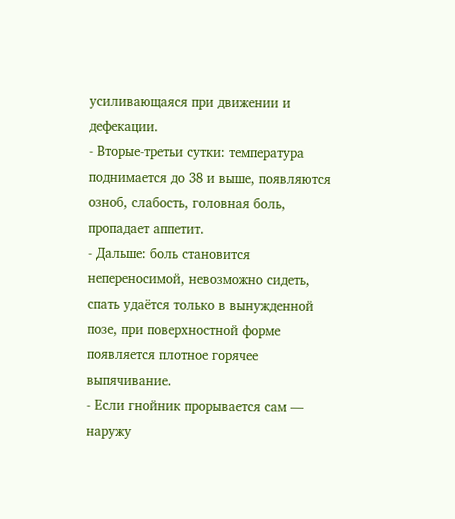усиливающаяся при движении и дефекации.
- Вторые-третьи сутки: температура поднимается до 38 и выше, появляются озноб, слабость, головная боль, пропадает аппетит.
- Дальше: боль становится непереносимой, невозможно сидеть, спать удаётся только в вынужденной позе, при поверхностной форме появляется плотное горячее выпячивание.
- Если гнойник прорывается сам — наружу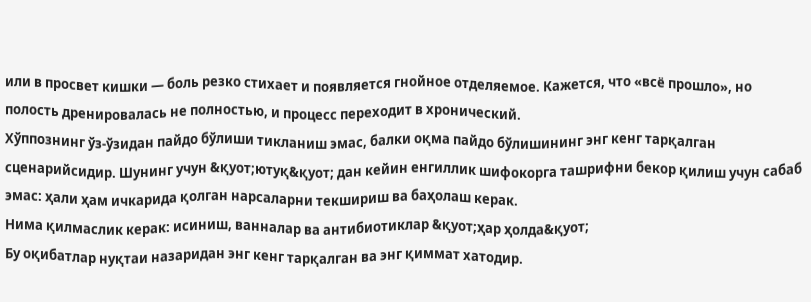или в просвет кишки — боль резко стихает и появляется гнойное отделяемое. Кажется, что «всё прошло», но полость дренировалась не полностью, и процесс переходит в хронический.
Хўппознинг ўз-ўзидан пайдо бўлиши тикланиш эмас, балки оқма пайдо бўлишининг энг кенг тарқалган сценарийсидир. Шунинг учун &қуот;ютуқ&қуот; дан кейин енгиллик шифокорга ташрифни бекор қилиш учун сабаб эмас: ҳали ҳам ичкарида қолган нарсаларни текшириш ва баҳолаш керак.
Нима қилмаслик керак: исиниш, ванналар ва антибиотиклар &қуот;ҳар ҳолда&қуот;
Бу оқибатлар нуқтаи назаридан энг кенг тарқалган ва энг қиммат хатодир.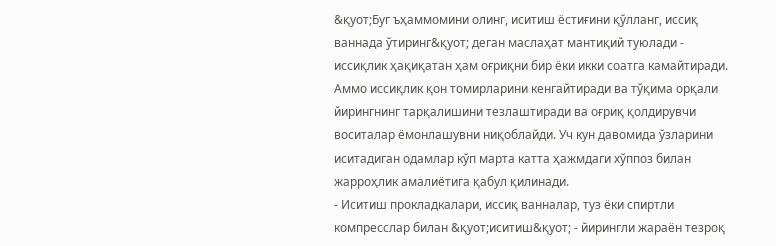&қуот;Буг ъҳаммомини олинг, иситиш ёстиғини қўлланг, иссиқ ваннада ўтиринг&қуот; деган маслаҳат мантиқий туюлади - иссиқлик ҳақиқатан ҳам оғриқни бир ёки икки соатга камайтиради. Аммо иссиқлик қон томирларини кенгайтиради ва тўқима орқали йирингнинг тарқалишини тезлаштиради ва оғриқ қолдирувчи воситалар ёмонлашувни ниқоблайди. Уч кун давомида ўзларини иситадиган одамлар кўп марта катта ҳажмдаги хўппоз билан жарроҳлик амалиётига қабул қилинади.
- Иситиш прокладкалари, иссиқ ванналар, туз ёки спиртли компресслар билан &қуот;иситиш&қуот; - йирингли жараён тезроқ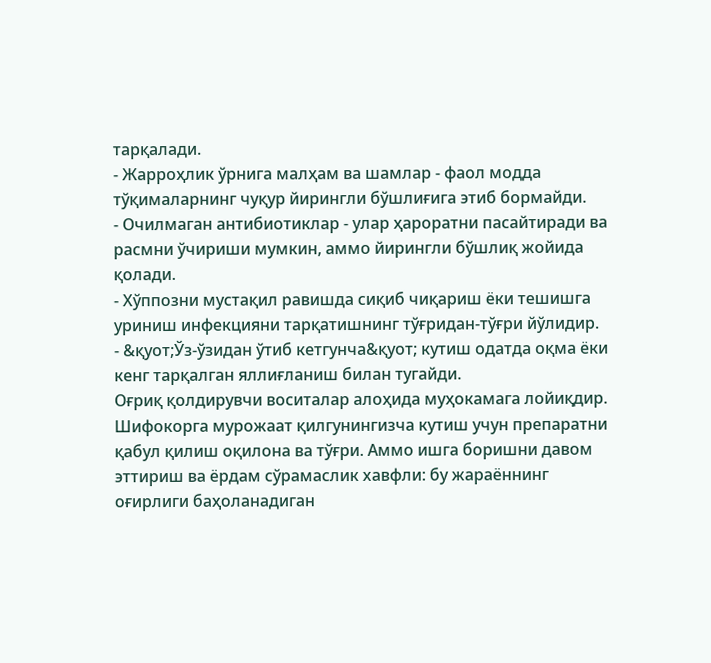тарқалади.
- Жарроҳлик ўрнига малҳам ва шамлар - фаол модда тўқималарнинг чуқур йирингли бўшлиғига этиб бормайди.
- Очилмаган антибиотиклар - улар ҳароратни пасайтиради ва расмни ўчириши мумкин, аммо йирингли бўшлиқ жойида қолади.
- Хўппозни мустақил равишда сиқиб чиқариш ёки тешишга уриниш инфекцияни тарқатишнинг тўғридан-тўғри йўлидир.
- &қуот;Ўз-ўзидан ўтиб кетгунча&қуот; кутиш одатда оқма ёки кенг тарқалган яллиғланиш билан тугайди.
Оғриқ қолдирувчи воситалар алоҳида муҳокамага лойиқдир. Шифокорга мурожаат қилгунингизча кутиш учун препаратни қабул қилиш оқилона ва тўғри. Аммо ишга боришни давом эттириш ва ёрдам сўрамаслик хавфли: бу жараённинг оғирлиги баҳоланадиган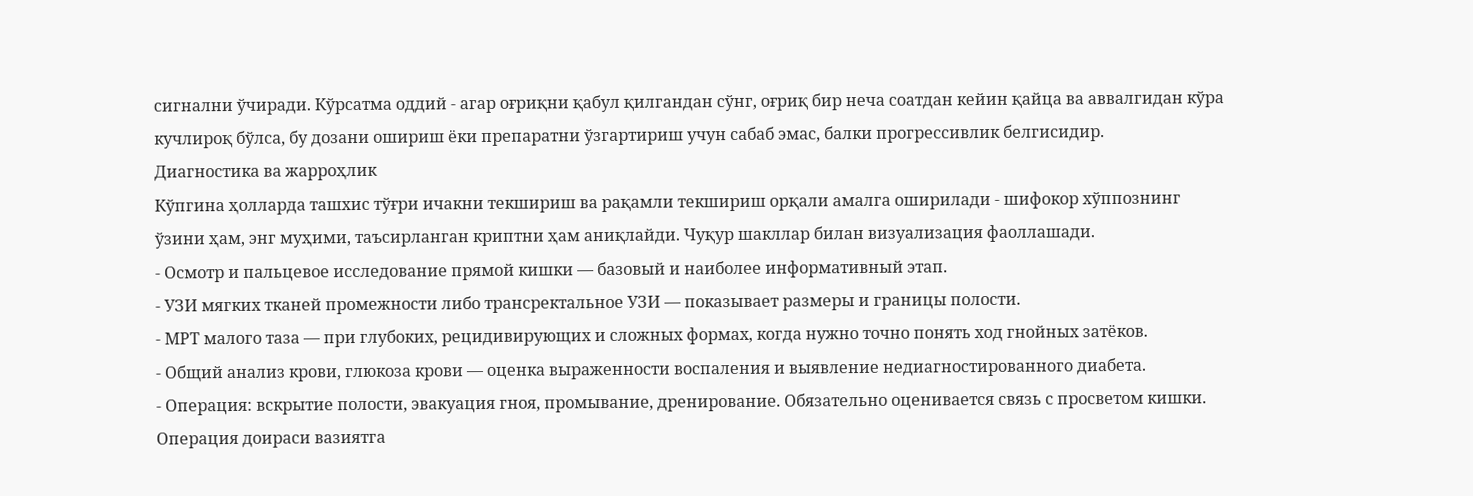сигнални ўчиради. Кўрсатма оддий - агар оғриқни қабул қилгандан сўнг, оғриқ бир неча соатдан кейин қайца ва аввалгидан кўра кучлироқ бўлса, бу дозани ошириш ёки препаратни ўзгартириш учун сабаб эмас, балки прогрессивлик белгисидир.
Диагностика ва жарроҳлик
Кўпгина ҳолларда ташхис тўғри ичакни текшириш ва рақамли текшириш орқали амалга оширилади - шифокор хўппознинг ўзини ҳам, энг муҳими, таъсирланган криптни ҳам аниқлайди. Чуқур шакллар билан визуализация фаоллашади.
- Осмотр и пальцевое исследование прямой кишки — базовый и наиболее информативный этап.
- УЗИ мягких тканей промежности либо трансректальное УЗИ — показывает размеры и границы полости.
- МРТ малого таза — при глубоких, рецидивирующих и сложных формах, когда нужно точно понять ход гнойных затёков.
- Общий анализ крови, глюкоза крови — оценка выраженности воспаления и выявление недиагностированного диабета.
- Операция: вскрытие полости, эвакуация гноя, промывание, дренирование. Обязательно оценивается связь с просветом кишки.
Операция доираси вазиятга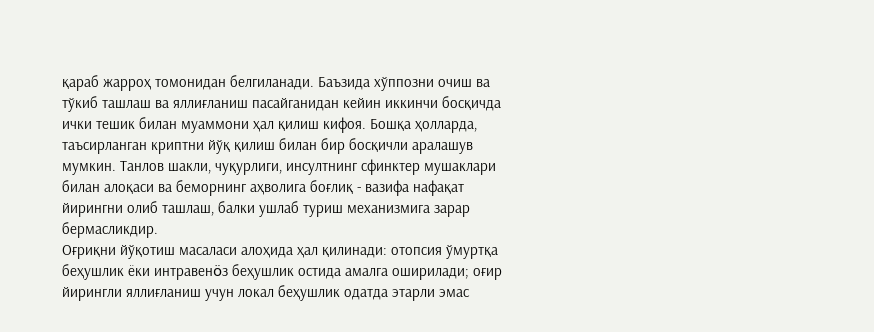қараб жарроҳ томонидан белгиланади. Баъзида хўппозни очиш ва тўкиб ташлаш ва яллиғланиш пасайганидан кейин иккинчи босқичда ички тешик билан муаммони ҳал қилиш кифоя. Бошқа ҳолларда, таъсирланган криптни йўқ қилиш билан бир босқичли аралашув мумкин. Танлов шакли, чуқурлиги, инсултнинг сфинктер мушаклари билан алоқаси ва беморнинг аҳволига боғлиқ - вазифа нафақат йирингни олиб ташлаш, балки ушлаб туриш механизмига зарар бермасликдир.
Оғриқни йўқотиш масаласи алоҳида ҳал қилинади: отопсия ўмуртқа беҳушлик ёки интравенöз беҳушлик остида амалга оширилади; оғир йирингли яллиғланиш учун локал беҳушлик одатда этарли эмас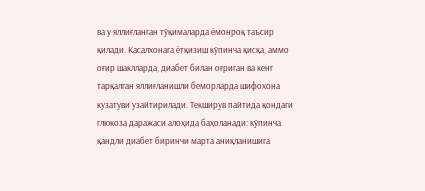ва у яллиғланган тўқималарда ёмонроқ таъсир қилади. Касалхонага ётқизиш кўпинча қисқа, аммо оғир шаклларда, диабет билан оғриган ва кенг тарқалган яллиғланишли беморларда шифохона кузатуви узайтирилади. Текширув пайтида қондаги глюкоза даражаси алоҳида баҳоланади: кўпинча қандли диабет биринчи марта аниқланишига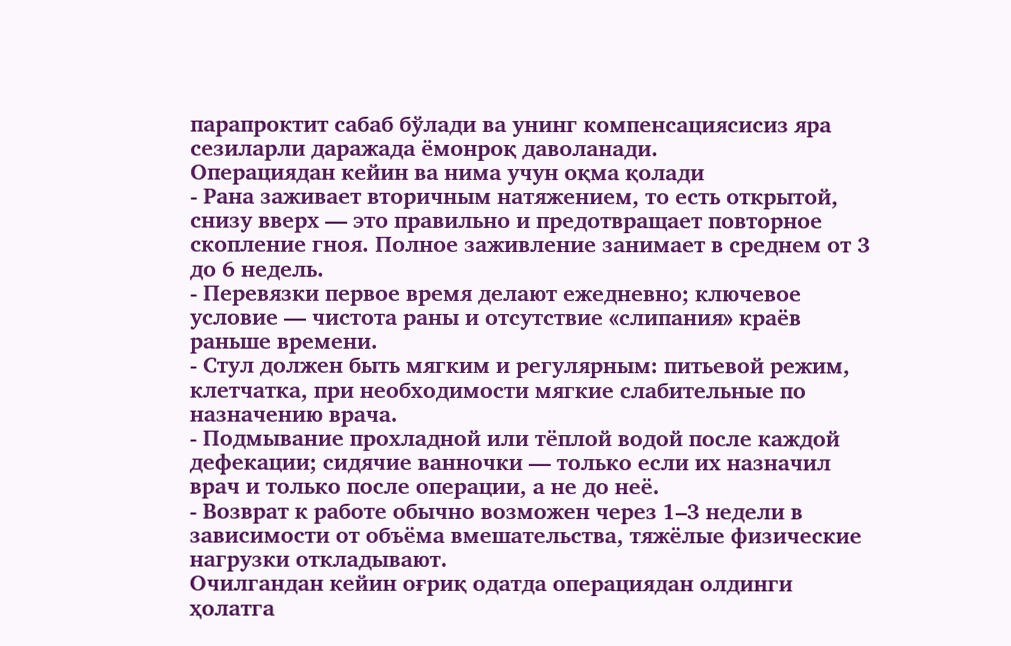парапроктит сабаб бўлади ва унинг компенсациясисиз яра сезиларли даражада ёмонроқ даволанади.
Операциядан кейин ва нима учун оқма қолади
- Рана заживает вторичным натяжением, то есть открытой, снизу вверх — это правильно и предотвращает повторное скопление гноя. Полное заживление занимает в среднем от 3 до 6 недель.
- Перевязки первое время делают ежедневно; ключевое условие — чистота раны и отсутствие «слипания» краёв раньше времени.
- Стул должен быть мягким и регулярным: питьевой режим, клетчатка, при необходимости мягкие слабительные по назначению врача.
- Подмывание прохладной или тёплой водой после каждой дефекации; сидячие ванночки — только если их назначил врач и только после операции, а не до неё.
- Возврат к работе обычно возможен через 1–3 недели в зависимости от объёма вмешательства, тяжёлые физические нагрузки откладывают.
Очилгандан кейин оғриқ одатда операциядан олдинги ҳолатга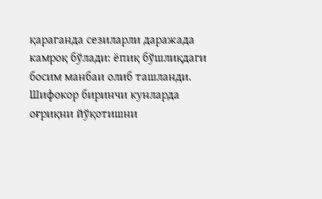қараганда сезиларли даражада камроқ бўлади: ёпиқ бўшлиқдаги босим манбаи олиб ташланди. Шифокор биринчи кунларда оғриқни йўқотишни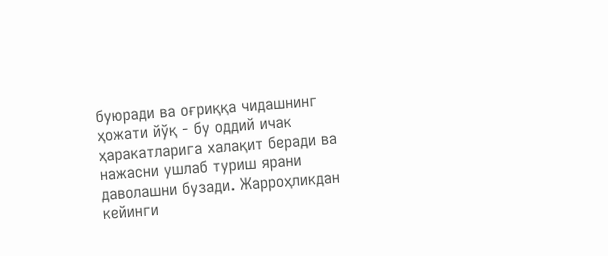буюради ва оғриққа чидашнинг ҳожати йўқ - бу оддий ичак ҳаракатларига халақит беради ва нажасни ушлаб туриш ярани даволашни бузади. Жарроҳликдан кейинги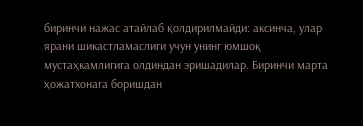биринчи нажас атайлаб қолдирилмайди: аксинча, улар ярани шикастламаслиги учун унинг юмшоқ мустаҳкамлигига олдиндан эришадилар. Биринчи марта ҳожатхонага боришдан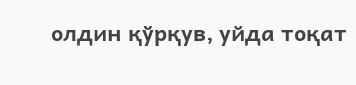олдин қўрқув, уйда тоқат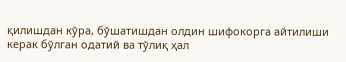қилишдан кўра, бўшатишдан олдин шифокорга айтилиши керак бўлган одатий ва тўлиқ ҳал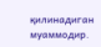қилинадиган муаммодир.